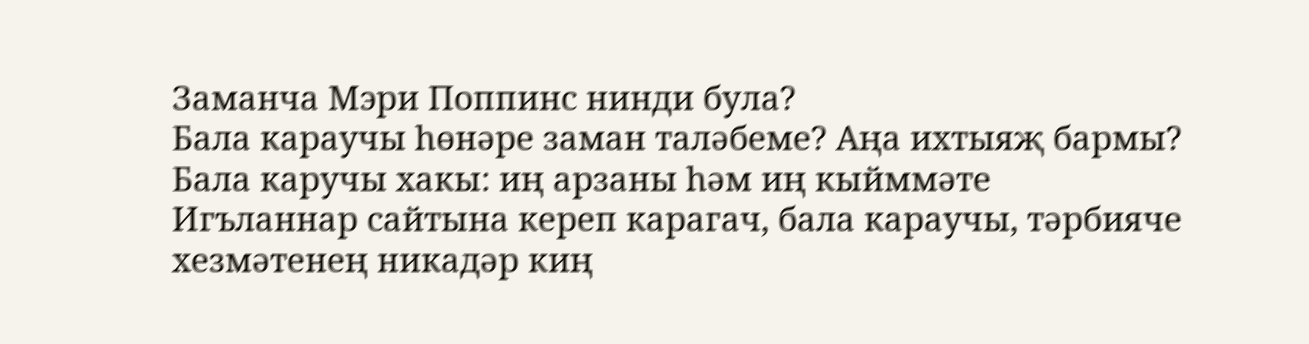Заманча Мэри Поппинс нинди була?
Бала караучы һөнәре заман таләбеме? Аңа ихтыяҗ бармы?
Бала каручы хакы: иң арзаны һәм иң кыйммәте
Игъланнар сайтына кереп карагач, бала караучы, тәрбияче хезмәтенең никадәр киң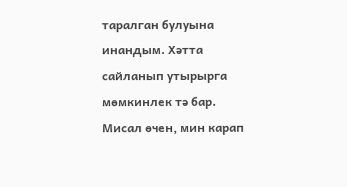таралган булуына инандым. Хәтта сайланып утырырга мөмкинлек тә бар. Мисал өчен, мин карап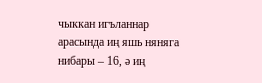чыккан игъланнар арасында иң яшь няняга нибары – 16, ә иң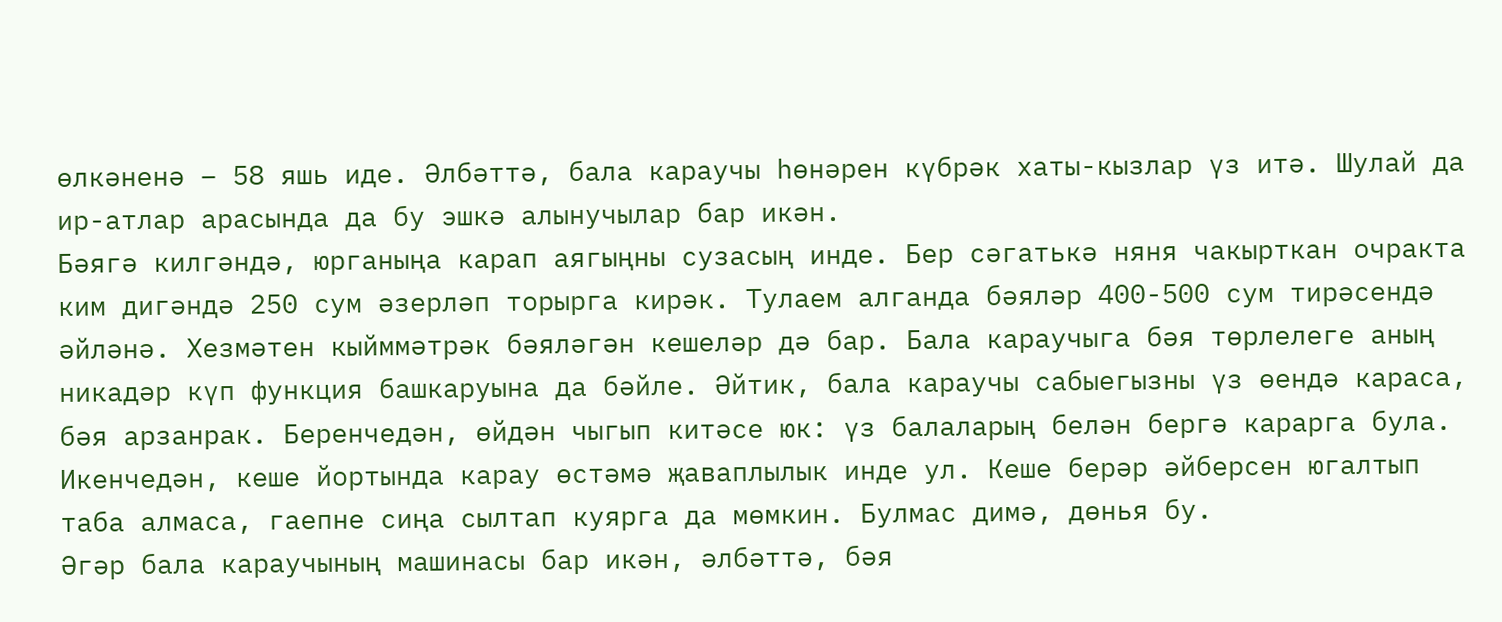өлкәненә – 58 яшь иде. Әлбәттә, бала караучы һөнәрен күбрәк хаты-кызлар үз итә. Шулай да ир-атлар арасында да бу эшкә алынучылар бар икән.
Бәягә килгәндә, юрганыңа карап аягыңны сузасың инде. Бер сәгатькә няня чакырткан очракта ким дигәндә 250 сум әзерләп торырга кирәк. Тулаем алганда бәяләр 400-500 сум тирәсендә әйләнә. Хезмәтен кыйммәтрәк бәяләгән кешеләр дә бар. Бала караучыга бәя төрлелеге аның никадәр күп функция башкаруына да бәйле. Әйтик, бала караучы сабыегызны үз өендә караса, бәя арзанрак. Беренчедән, өйдән чыгып китәсе юк: үз балаларың белән бергә карарга була. Икенчедән, кеше йортында карау өстәмә җаваплылык инде ул. Кеше берәр әйберсен югалтып таба алмаса, гаепне сиңа сылтап куярга да мөмкин. Булмас димә, дөнья бу.
Әгәр бала караучының машинасы бар икән, әлбәттә, бәя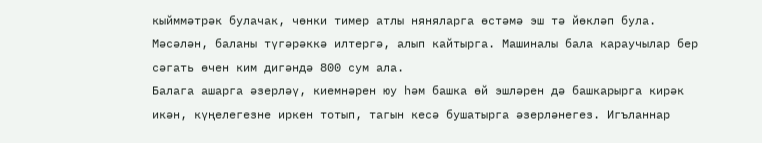кыйммәтрәк булачак, чөнки тимер атлы няняларга өстәмә эш тә йөкләп була. Мәсәлән, баланы түгәрәккә илтергә, алып кайтырга. Машиналы бала караучылар бер сәгать өчен ким дигәндә 800 сум ала.
Балага ашарга әзерләү, киемнәрен юу һәм башка өй эшләрен дә башкарырга кирәк икән, күңелегезне иркен тотып, тагын кесә бушатырга әзерләнегез. Игъланнар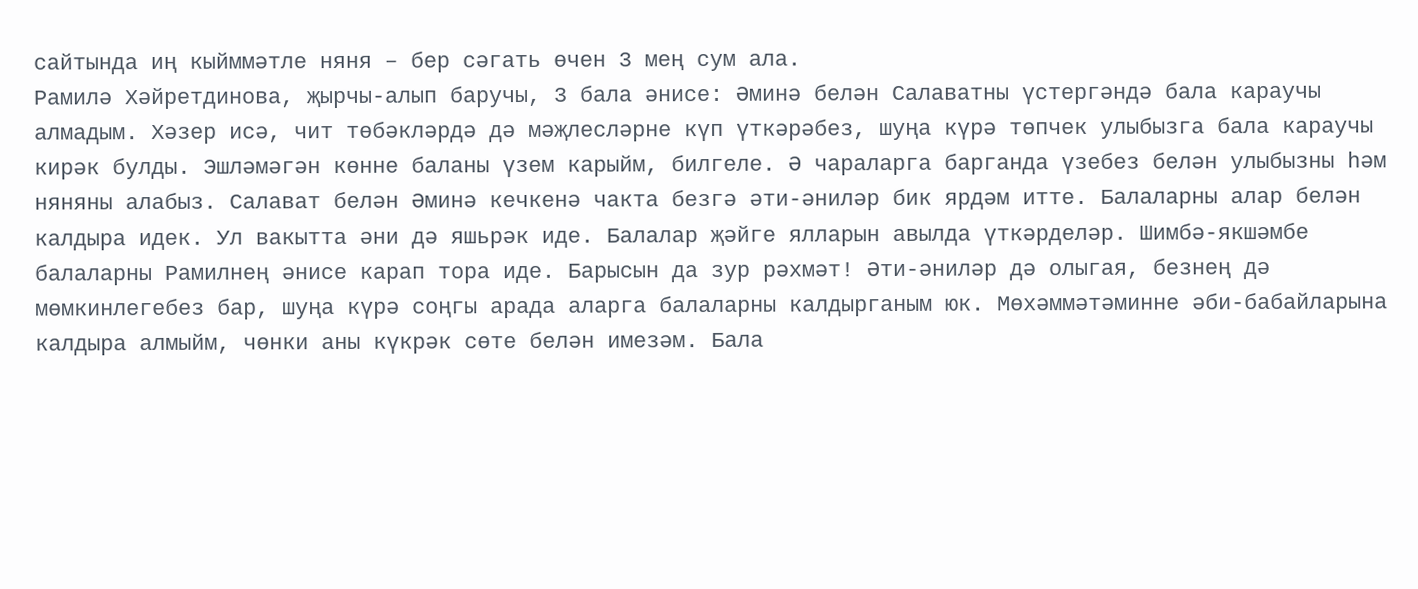сайтында иң кыйммәтле няня – бер сәгать өчен 3 мең сум ала.
Рамилә Хәйретдинова, җырчы-алып баручы, 3 бала әнисе: Әминә белән Салаватны үстергәндә бала караучы алмадым. Хәзер исә, чит төбәкләрдә дә мәҗлесләрне күп үткәрәбез, шуңа күрә төпчек улыбызга бала караучы кирәк булды. Эшләмәгән көнне баланы үзем карыйм, билгеле. Ә чараларга барганда үзебез белән улыбызны һәм няняны алабыз. Салават белән Әминә кечкенә чакта безгә әти-әниләр бик ярдәм итте. Балаларны алар белән калдыра идек. Ул вакытта әни дә яшьрәк иде. Балалар җәйге ялларын авылда үткәрделәр. Шимбә-якшәмбе балаларны Рамилнең әнисе карап тора иде. Барысын да зур рәхмәт! Әти-әниләр дә олыгая, безнең дә мөмкинлегебез бар, шуңа күрә соңгы арада аларга балаларны калдырганым юк. Мөхәммәтәминне әби-бабайларына калдыра алмыйм, чөнки аны күкрәк сөте белән имезәм. Бала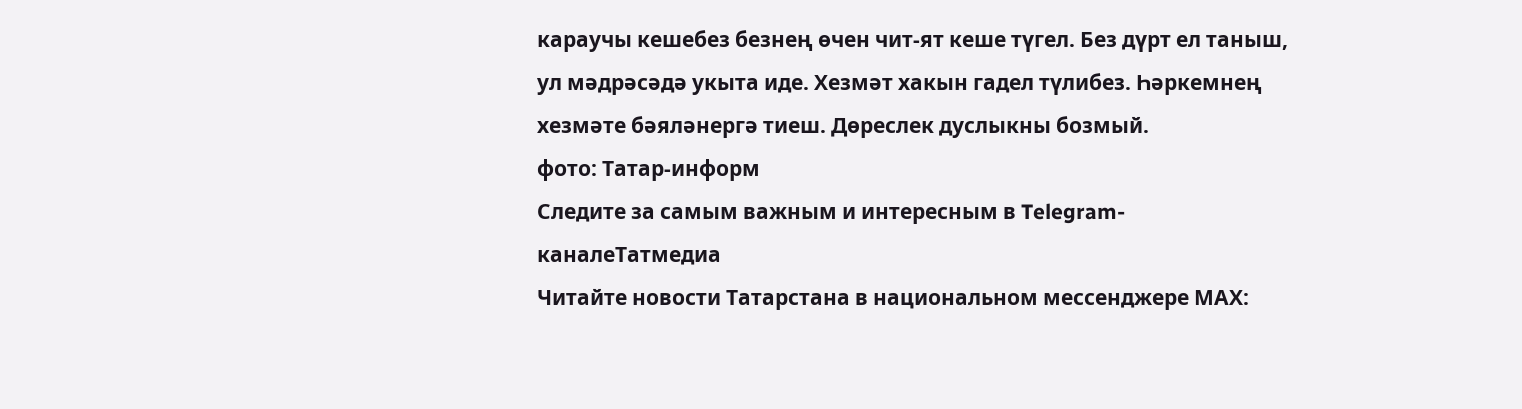караучы кешебез безнең өчен чит-ят кеше түгел. Без дүрт ел таныш, ул мәдрәсәдә укыта иде. Хезмәт хакын гадел түлибез. Һәркемнең хезмәте бәяләнергә тиеш. Дөреслек дуслыкны бозмый.
фото: Татар-информ
Следите за самым важным и интересным в Telegram-каналеТатмедиа
Читайте новости Татарстана в национальном мессенджере MАХ: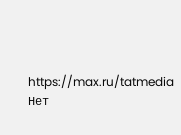https://max.ru/tatmedia
Нет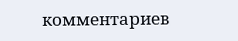комментариев